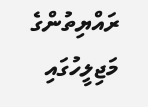ރައްޔިތުންގެ މަޖިލީހުގައި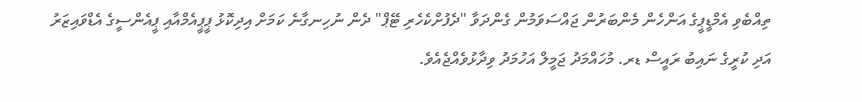ތިއްބެވި އެމްޑީޕީގެ އަންހެން މެންބަރުން ޖައްސަވަމުން ގެންދަވާ "ދެފުށްކެހެރި ޓޭޕް" ދެން ނުހިނގާނެ ކަމަށް އިދިކޮޅު ޕީޕީއެމްއާއި ޕީއެންސީގެ އެޑްވައިޒަރު އަދި ކުރީގެ ނައިބު ރައީސް ޑރ. މުހައްމަދު ޖަމީލް އަހުމަދު ވިދާޅުވެއްޖެއެވެ.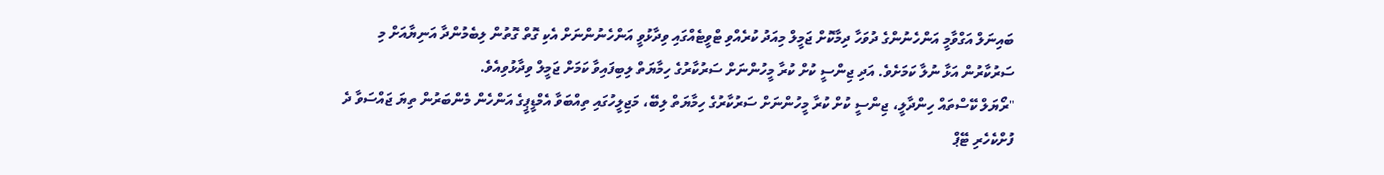ބައިނަލް އަގްވާމީ އަންހެނުންގެ ދުވަހާ ދިމާކޮށް ޖަމީލް މިއަދު ކުރެއްވި ޓްވީޓެއްގައި ވިދާޅުވީ އަންހެނުންނަށް އެކި ގޮތް ގޮތުން ލިބެމުންދާ އަނިޔާއަށް މި ސަރުކާރުން އަޅާ ނުލާ ކަމަށެވެ. އަދި ޖިންސީ ކުށް ކުރާ މީހުންނަށް ސަރުކާރުގެ ހިމާޔަތް ލިބިފައިވާ ކަމަށް ޖަމީލް ވިދާޅުވިއެވެ.
"ރޯޔަލް ކޭސްތައް ހިންދާލީ، ޖިންސީ ކުށް ކުރާ މީހުންނަށް ސަރުކާރުގެ ހިމާޔަތް ލިބޭ، މަޖިލީހުގައި ތިއްބަވާ އެމްޑީޕީގެ އަންހެން މެންބަރުން ތިޔަ ޖައްސަވާ ދެ ފުށްކެހެރި ޓޭޕް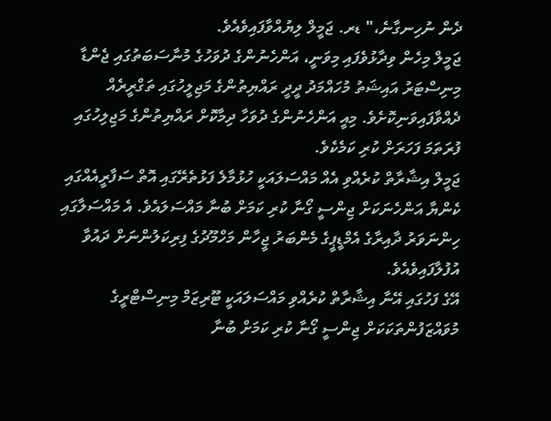ދެން ނުހިނގާނެ،" ޑރ. ޖަމީލް ލިޔުއްވާފައިވެއެވެ.
ޖަމީލް މިހެން ވިދާޅުވެފައި މިވަނީ، އަންހެނުންގެ ދުވަހުގެ މުނާސަބަތުގައި ޖެންޑާ މިނިސްޓަރު އައިޝަތު މުހައްމަދު ދީދީ ރައްޔިތުންގެ މަޖިލީހުގައި ތަގްރީރެއް ދެއްވާފައިވަނިކޮށެވެ. މިއީ އަންހެނުންގެ ދުވަހާ ދިމާކޮށް ރައްޔިތުންގެ މަޖިލިހުގައި ފުރަތަމަ ފަހަރަށް ކުރި ކަމެކެވެ.
ޖަމީލް އިޝާރާތް ކުރެއްވި އެއް މައްސަލައަކީ ހުޅުމާލެ ފަޅުތެރޭގައި އޮތް ސަފާރީއެއްގައި ކެންޔާ އަންހެނަކަށް ޖިންސީ ގޯނާ ކުރި ކަމަށް ބުނާ މައްސަލައެވެ. އެ މައްސަލާގައި ހިންނަވަރު ދާއިރާގެ އެމްޑީޕީގެ މެންބަރު ޖީހާން މަހްމޫދުގެ ފިރިކަލުންނަށް ދައުވާ އުފުލާފައިވެއެވެ.
އޭގެ ފަހުގައި އޭނާ އިޝާރާތް ކުރެއްވި މައްސަލައަކީ ޓޫރިޒަމް މިނިސްޓްރީގެ މުވައްޒަފުންތަކަކަށް ޖިންސީ ގޯނާ ކުރި ކަމަށް ބުނާ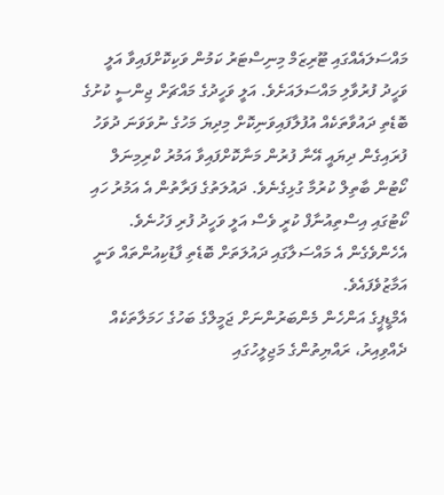މައްސަލައެއްގައި ޓޫރިޒަމް މިނިސްޓަރު ކަމުން ވަކިކޮށްފައިވާ އަލީ ވަހީދު ފުރުވާލި މައްސަލައަށެވެ. އަލީ ވަހީދުގެ މައްޗަށް ޖިންސީ ކުށުގެ ބޮޑެތި ދައުވާތަކެއް އުފުލާފައިވަނިކޮށް މިދިޔަ މަހުގެ ނުވަވަނަ ދުވަހު ފުރައިގެން ދިޔައީ އޭނާ ފުރުން މަނާކޮށްފައިވާ އަމުރު ކްރިމިނަލް ކޯޓުން ބާތިލް ކުރުމާ ގުޅިގެނެވެ. ދައުލަތުގެ ފަރާތުން އެ އަމުރު ހައި ކޯޓުގައި އިސްތިއުނާފް ކުރީ ވެސް އަލީ ވަހީދު ފުރި ފަހުނެވެ. އެހެންވެގެން އެ މައްސަލާގައި ދައުލަތަށް ބޮޑެތި ފާޑުކިއުންތައް ވަނީ އަމާޒުވެފައެވެ.
އެމްޑީޕީގެ އަންހެން މެންބަރުންނަށް ޖަމީލްގެ ބަހުގެ ހަމަލާތަކެއް ދެއްވިއިރު، ރައްޔިތުންގެ މަޖިލީހުގައި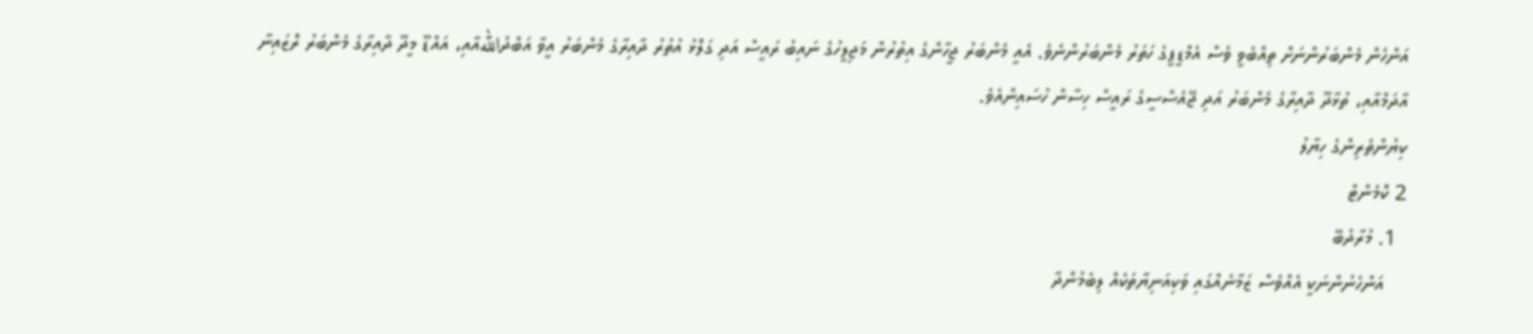އަންހެން މެންބަރުންނަށް ތިއްބެވީ ވެސް އެމްޑީޕީގެ ހަތަރު މެންބަރުންނެވެ. އެއީ މެންބަރު ޖީހާންގެ އިތުރުން މަޖިލީހުގެ ނައިބު ރައީސް އަދި ގަލޮޅު އުތުރު ދާއިރާގެ މެންބަރު އީވާ އަބްދުاللهއާއި، އައްޑޫ މީދޫ ދާއިރާގެ މެންބަރު ރޮޒައިނާ އާދަމްއާއި، ތުޅާދޫ ދާއިރާގެ މެންބަރު އަދި ޖޭއެސްސީގެ ރައީސް ހިސާން ހުސައިންއެވެ.
ކިޔުންތެރިންގެ ހިޔާލު
2 ކޮމެންޓް
  1. މުރާދުބޭ
    އަންހެނުންނަކީ އެއްވެސް ޒަމާނެއްގައި ވަކިއަނިޔާތަކެއް ލިބެމުންދާ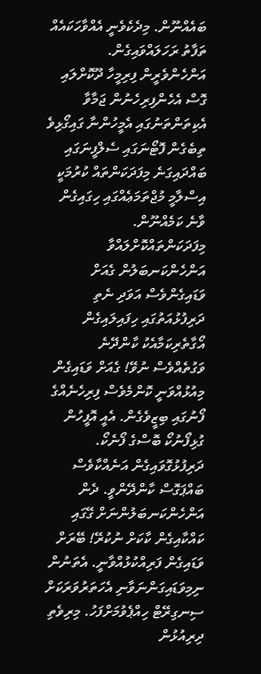ބައެއްނޫން. މިދެކެވެނީ އެއްވާހަކައެއް ތަފާތު ރަހަލައްވައިގެން. އަންހެންވެރީން ފިރިމީހާ ދޫކޮށްލައި ގޮސް އެހެންފިރިހެނުން ޖަމާވާ އެކިތަންތަނުގައި އެމީހުންނާ ގައިގޯޅިވެ ތިބެގެން ފޮޓޯނަގައި ސެލްފީނަގައި ބައްދައިގަނެ މިފަދަކަންތައް ކުރުމަކީ އިސްލާމީ މުޖްތަމަޢެއްގައި ހިގައިގެން ވާނެ ކަމެއްނޫން. މިފަދަކަންތައްކޮށްލައްވާ އަންހެންކަނބަލުން ގެއަށް ވަޑައިގެންވެސް އަވަދި ނެތި ދަރިފުޅުއަތުގައި ހިފައިލައިގެން އޯގާތެރިކަމާއެކު ކާންދޭނެ ވަގުތެއްވެސް ނުވޭ! ގެއަށް ވަޑައިގެން މިއުޅުއްވަނީ ކޮންމެވެސް ފިރިހެނެއްގެ ފޯނުގައި ބިޒީވެގެން. އެއީ އޮފީހުން ގުޅިފޯނުކޯ ބޮސްގެ ފޯނެކޯ. ދަރިފުޅުގޮވައިގެން އަނެއްކާވެސް ބައްޕަގޮސް ކާންދޭންވީ. ދެން އަންހެންކަނބަލުންނަށް ގޭގައި ކައްކާއިގެން ކާކަށް ނުކުރޭ! ބޭރަށް ވަޑައިގެން ފަރިއްކުޅުއްވާނީ. އެތަނުން ނިމިވަޑައިގަންނަވާނި އެހަތަރުވަރަކަށް ސިނގިރޭޓް ހިއްޕެވުމަށްފަހު. މިރިވެތި ދިރިއުޅުން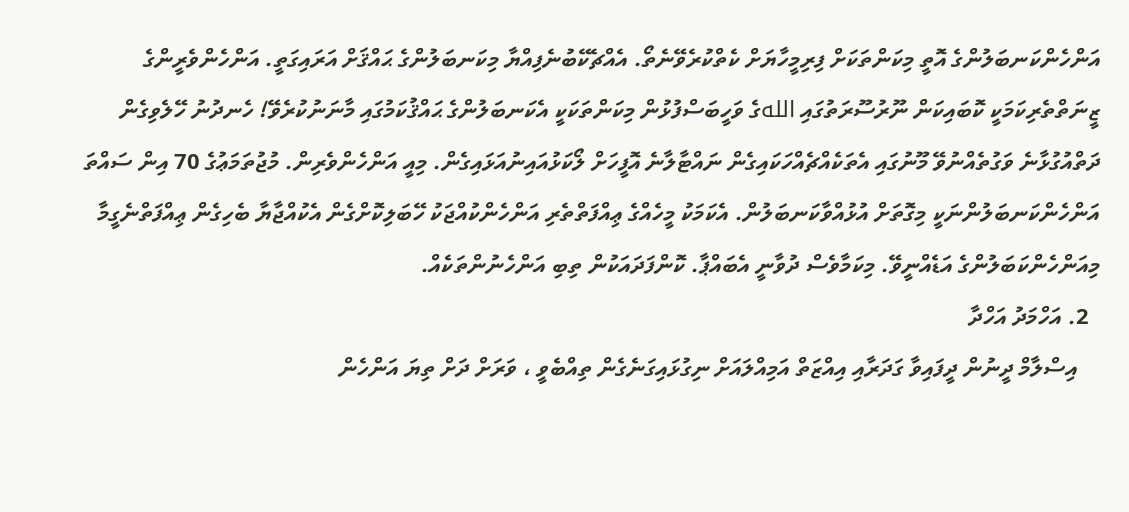އަންހެންކަނބަލުންގެ އޮތީ މިކަންތަކަށް ފިރިމީހާޔަށް ކެތްކުރެވޭނެތޯ. އެއްޗެކޭބުނެފިއްޔާ މިކަނބަލުންގެ ޙައްޤަށް އަރައިގަތީ. އަންހެންވެރީންގެ ޒީނަތްތެރިކަމަކީ ކޮބައިކަން ނޫރުސޫރަތުގައި اللهގެ ވަހީބަސްފުޅުން މިކަންތަކަކީ އެކަނބަލުންގެ ޙައްޤުކަމުގައި މާނަނުކުރެވޭ! ހެނދުނު ހޭލެވިގެން ދަތްއުގުޅާނެ ވަގުތެއްނުވޭ މޫނުގައި އެތަކެއްޗެއްހަކައިގެން ނައްޓާލާނެ އޮފީހަށް ލޯކަޅުއައިނުއަޅައިގެން. މިއީ އަންހެންވެރިން. މުޖުތަމަޢުގެ 70 އިން ސައްތަ އަންހެންކަނބަލުންނަކީ މިގޮތަށް އުޅުއްވާކަނބަލުން. އެކަމަކު މީހެއްގެ ޢިއްފަތްތެރި އަންހެންކުއްޖަކު ހޭބަލިކޮށްގެން އެކުއްޖާޔާ ބެހިގެން ޢިއްފަތްނެގީމާ މިއަންހެންކަބަލުންގެ އަޑެއްނީވޭ. މިކަމާވެސް ދުވާނީ އެބައްޕާ. ކޮންފަދައަކުން ތިބި އަންހެނުންތަކެއް.
  2. އަހްމަދު އަހްދާ
    އިސްލާމް ދީނުން ދީފައިވާ ގަދަރާއި އިއްޒަތް އަމިއްލައަށް ނިގުޅައިގަނެގެން ތިއްބެވީ ، ވަރަށް ދަށް ތިޔަ އަންހެން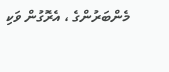މެންބަރުންގެ ، އެރޮގުން ވަކި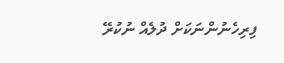ފިރިހެނުންނަކަށް ދުލެއް ނުކުރޭ